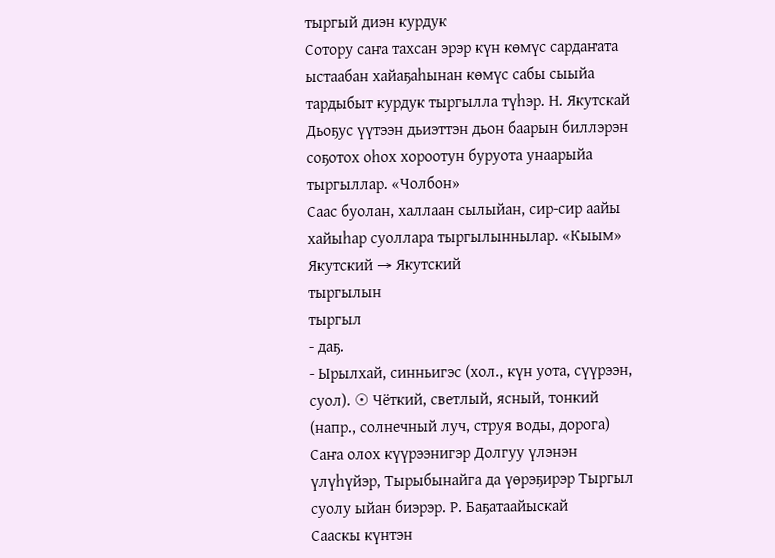тыргый диэн курдук
Сотору саҥа тахсан эрэр күн көмүс сардаҥата ыстаабан хайаҕаһынан көмүс сабы сыыйа тардыбыт курдук тыргылла түһэр. Н. Якутскай
Дьоҕус үүтээн дьиэттэн дьон баарын биллэрэн соҕотох оһох хороотун буруота унаарыйа тыргыллар. «Чолбон»
Саас буолан, халлаан сылыйан, сир-сир аайы хайыһар суоллара тыргылыннылар. «Кыым»
Якутский → Якутский
тыргылын
тыргыл
- даҕ.
- Ырылхай, синньигэс (хол., күн уота, сүүрээн, суол). ☉ Чёткий, светлый, ясный, тонкий (напр., солнечный луч, струя воды, дорога)
Саҥа олох күүрээнигэр Долгуу үлэнэн үлүһүйэр, Тырыбынайга да үөрэҕирэр Тыргыл суолу ыйан биэрэр. Р. Баҕатаайыскай
Сааскы күнтэн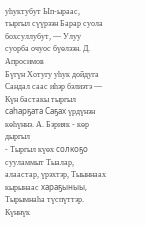уһуктубут Ып-ыраас, тыргыл сүүрээн Барар суола бохсуллубут, — Улуу суорба очуос бүөлээн. Д. Апросимов
Бүгүн Хотугу уһук дойдуга Сандал саас иһэр бэлиэтэ — Күн бастакы тыргыл саһарҕата Саҕах үрдүнэн көһүннэ. А. Бэрияк - көр дыргыл
- Тыргыл күөх солкоҕо сууламмыт Тыалар, алаастар, үрэхтэр, Тыыннаах кырынаас хараҕыныы, Тырымнаһа түспүттэр. Күннүк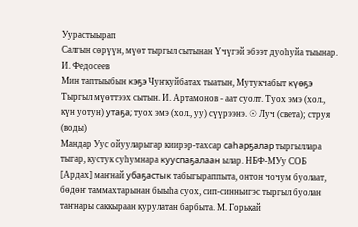Уурастыырап
Салгын сөрүүн, мүөт тыргыл сытынан Үчүгэй эбээт дуоһуйа тыынар. И. Федосеев
Мин таптыыбын кэҕэ Чуҥкуйбатах тыатын, Мутукчабыт күөҕэ Тыргыл мүөттээх сытын. И. Артамонов - аат суолт. Туох эмэ (хол., күн уотун) утаҕа; туох эмэ (хол., уу) сүүрээнэ. ☉ Луч (света); струя (воды)
Мандар Уус ойууларыгар киирэр-тахсар саһарҕалар тыргыллара тыгар, кустук суһумнара кууспаҕалаан ылар. НБФ-МУу СОБ
[Ардах] маҥнай убаҕастык табыгыраппыта, онтон чочум буолаат, бөдөҥ таммахтарынан быыһа суох, сип-синньигэс тыргыл буолан таҥнары саккыраан курулатан барбыта. М. Горькай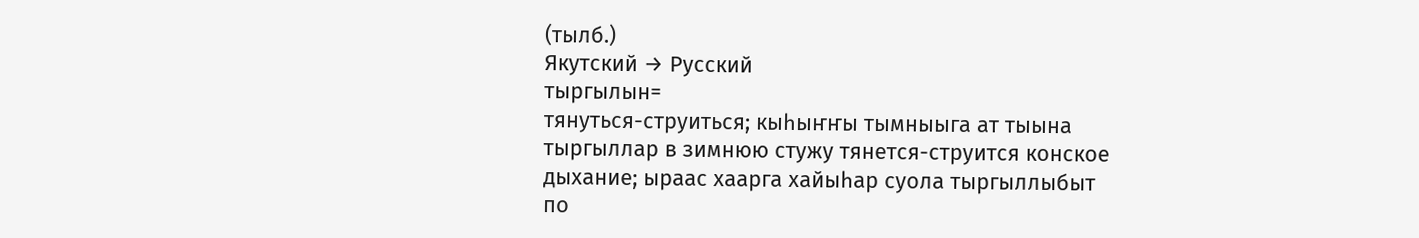(тылб.)
Якутский → Русский
тыргылын=
тянуться-струиться; кыһыҥҥы тымныыга ат тыына тыргыллар в зимнюю стужу тянется-струится конское дыхание; ыраас хаарга хайыһар суола тыргыллыбыт по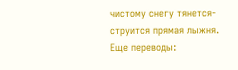чистому снегу тянется-струится прямая лыжня.
Еще переводы: